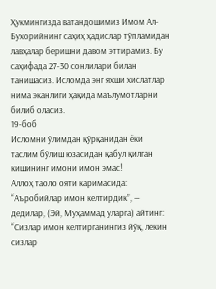Ҳукмингизда ватандошимиз Имом Ал-Бухорийнинг саҳиҳ ҳадислар тўпламидан лавҳалар беришни давом эттирамиз. Бу саҳифада 27-30 сонлилари билан танишасиз. Исломда энг яхши хислатлар нима эканлиги ҳақида маълумотларни билиб оласиз.
19-боб
Исломни ўлимдан қўрқанидан ёки таслим бўлиш юзасидан қабул қилган кишининг имони имон эмас!
Аллоҳ таоло ояти каримасида: “Аъробийлар имон келтирдик”, — дедилар, (Эй, Муҳаммад уларга) айтинг: “Сизлар имон келтирганингиз йўқ, лекин сизлар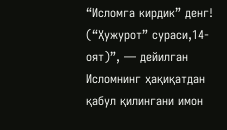“Исломга кирдик” денг! (“Ҳужурот” сураси,14-оят)”, — дейилган Исломнинг ҳақиқатдан қабул қилингани имон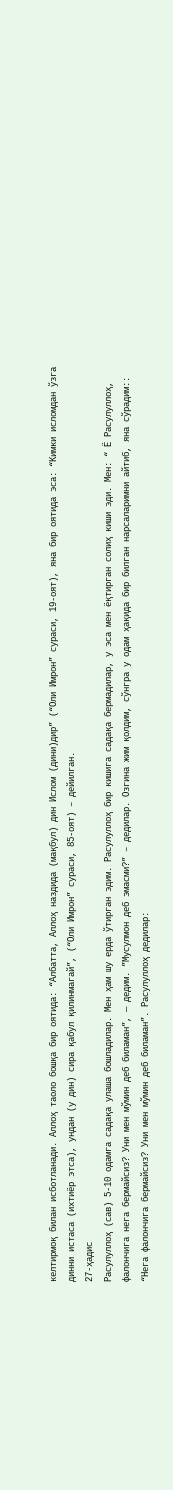келтирмоқ билан исботланади. Аллоҳ таоло бошқа бир оятида: “Албатта, Аллоҳ наздида (мақбул) дин Ислом (дини)дир” (“Оли Имрон” сураси, 19-оят), яна бир оятида эса: “Кимки исломдан ўзга динни истаса (ихтиёр этса), ундан (у дин) сира қабул қилинмагай”, (“Оли Имрон” сураси, 85-оят) – дейилган.
27-ҳадис
Расулуллоҳ (сав) 5-10 одамга садақа улаша бошладилар. Мен ҳам шу ерда ўтирган эдим. Расулуллоҳ бир кишига садақа бермадилар, у эса мен ёқтирган солиҳ киши эди. Мен: “ Ё Расулуллоҳ, фалончига нега бермайсиз? Уни мен мўмин деб биламан”, — дедим. ”Мусулмон деб эмасми?” – дедилар. Озгина жим қолдим, сўнгра у одам ҳақида бир билган нарсаларимни айтиб, яна сўрадим:: “Нега фалончига бермайсиз? Уни мен мўмин деб биламан”. Расулуллоҳ дедилар: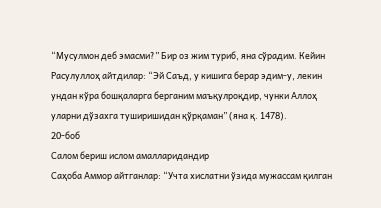“Мусулмон деб эмасми?” Бир оз жим туриб, яна сўрадим. Кейин Расулуллоҳ айтдилар: “Эй Саъд, у кишига берар эдим-у, лекин ундан кўра бошқаларга берганим маъқулроқдир, чунки Аллоҳ уларни дўзахга туширишидан қўрқаман” (яна қ. 1478).
20-боб
Салом бериш ислом амалларидандир
Саҳоба Аммор айтганлар: “Учта хислатни ўзида мужассам қилган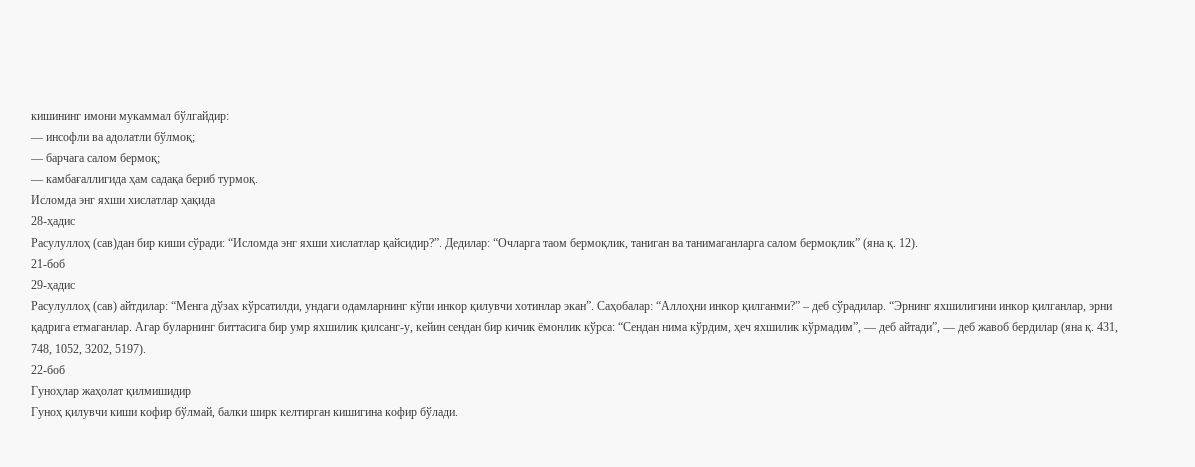кишининг имони мукаммал бўлгайдир:
— инсофли ва адолатли бўлмоқ;
— барчага салом бермоқ;
— камбағаллигида ҳам садақа бериб турмоқ.
Исломда энг яхши хислатлар ҳақида
28-ҳадис
Расулуллоҳ (сав)дан бир киши сўради: “Исломда энг яхши хислатлар қайсидир?”. Дедилар: “Очларга таом бермоқлик, таниган ва танимаганларга салом бермоқлик” (яна қ. 12).
21-боб
29-ҳадис
Расулуллоҳ (сав) айтдилар: “Менга дўзах кўрсатилди, ундаги одамларнинг кўпи инкор қилувчи хотинлар экан”. Саҳобалар: “Аллоҳни инкор қилганми?” – деб сўрадилар. “Эрнинг яхшилигини инкор қилганлар, эрни қадрига етмаганлар. Агар буларнинг биттасига бир умр яхшилик қилсанг-у, кейин сендан бир кичик ёмонлик кўрса: “Сендан нима кўрдим, ҳеч яхшилик кўрмадим”, — деб айтади”, — деб жавоб бердилар (яна қ. 431, 748, 1052, 3202, 5197).
22-боб
Гуноҳлар жаҳолат қилмишидир
Гуноҳ қилувчи киши кофир бўлмай, балки ширк келтирган кишигина кофир бўлади.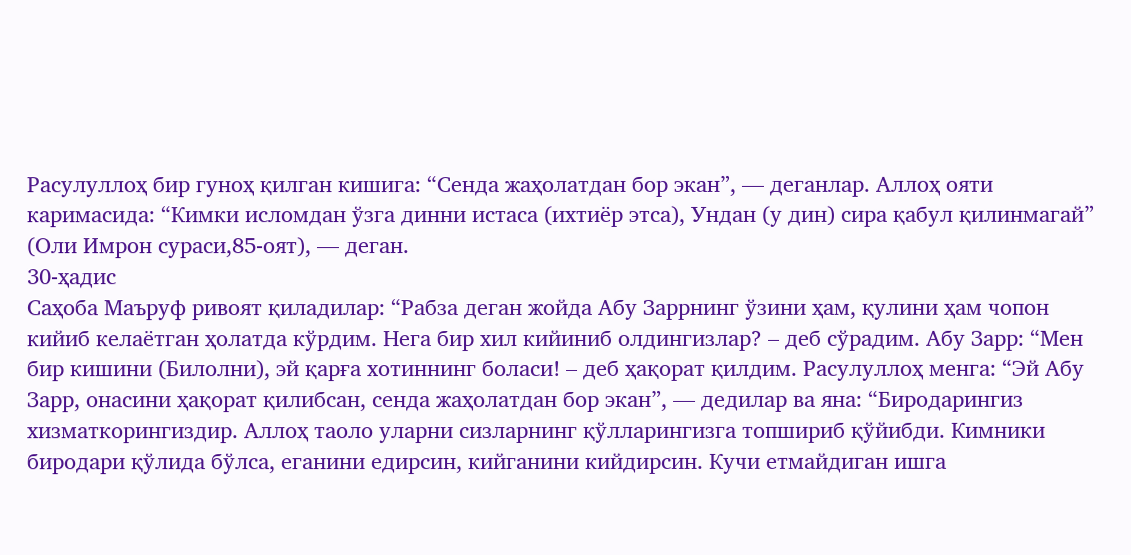Расулуллоҳ бир гуноҳ қилган кишига: “Сенда жаҳолатдан бор экан”, — деганлар. Аллоҳ ояти каримасида: “Кимки исломдан ўзга динни истаса (ихтиёр этса), Ундан (у дин) сира қабул қилинмагай” (Оли Имрон сураси,85-оят), — деган.
30-ҳадис
Саҳоба Маъруф ривоят қиладилар: “Рабза деган жойда Абу Заррнинг ўзини ҳам, қулини ҳам чопон кийиб келаётган ҳолатда кўрдим. Нега бир хил кийиниб олдингизлар? – деб сўрадим. Абу Зарр: “Мен бир кишини (Билолни), эй қарға хотиннинг боласи! – деб ҳақорат қилдим. Расулуллоҳ менга: “Эй Абу Зарр, онасини ҳақорат қилибсан, сенда жаҳолатдан бор экан”, — дедилар ва яна: “Биродарингиз хизматкорингиздир. Аллоҳ таоло уларни сизларнинг қўлларингизга топшириб қўйибди. Кимники биродари қўлида бўлса, еганини едирсин, кийганини кийдирсин. Кучи етмайдиган ишга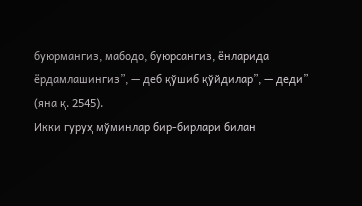буюрмангиз, мабодо, буюрсангиз, ёнларида ёрдамлашингиз”, — деб қўшиб қўйдилар”, — деди” (яна қ. 2545).
Икки гуруҳ мўминлар бир-бирлари билан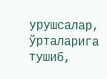урушсалар, ўрталарига тушиб,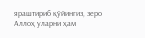яраштириб қўйингиз, зеро Аллоҳ уларни ҳам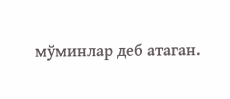мўминлар деб атаган.